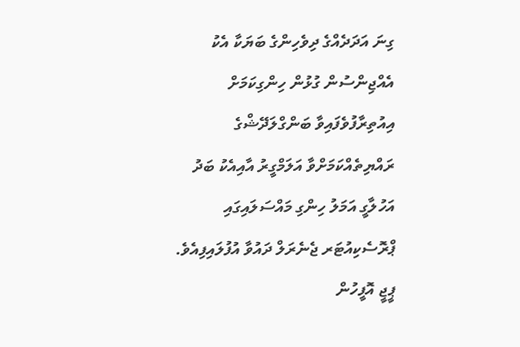ގިނަ އަދަދެއްގެ ދިވެހިންގެ ބަޔަކާ އެކު އެއްޖިންސުން ގުޅުން ހިންގިކަމަށް އިއުތިރާފުވެފައިވާ ބަންގްލަދޭޝްގެ ރައްޔިތެއްކަމަށްވާ އަލަމްގީރު އާއިއެކު ބަދު އަހުލާގީ އަމަލު ހިންގި މައްސަލައިގައި ޕްރޮސެކިއުޓަރ ޖެނެރަލް ދައުވާ އުފުލައިފިއެވެ.
ޕީޖީ އޮފީހުން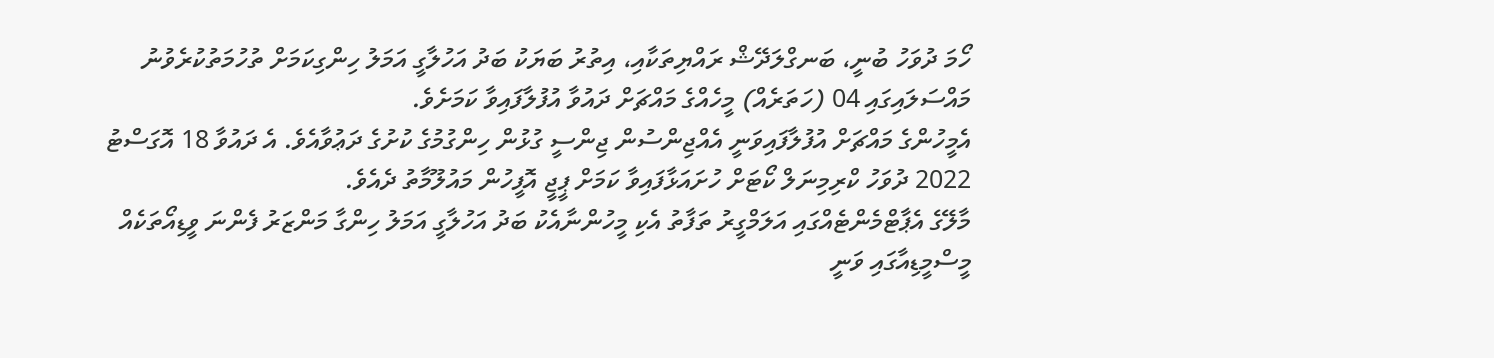ހޯމަ ދުވަހު ބުނީ، ބަނގްލަދޭޝް ރައްޔިތަކާއި، އިތުރު ބަޔަކު ބަދު އަހުލާގީ އަމަލު ހިންގިކަމަށް ތުހުމަތުކުރެވުނު މައްސަލައިގައި 04 (ހަތަރެއް) މީހެއްގެ މައްޗަށް ދައުވާ އުފުލާފައިވާ ކަމަށެވެ.
އެމީހުންގެ މައްޗަށް އުފުލާފައިވަނީ އެއްޖިންސުން ޖިންސީ ގުޅުން ހިންގުމުގެ ކުށުގެ ދަޢުވާއެވެ. އެ ދައުވާ 18 އޮގަސްޓު 2022 ދުވަހު ކްރިމިނަލް ކޯޓަށް ހުށައަޅާފައިވާ ކަމަށް ޕީޖީ އޮފީހުން މައުލޫމާތު ދެއެވެ.
މާލޭގެ އެޕާޓްމެންޓެއްގައި އަލަމްގީރު ތަފާތު އެކި މީހުންނާއެކު ބަދު އަހުލާގީ އަމަލު ހިންގާ މަންޒަރު ފެންނަ ވީޑިއޯތަކެއް މީސްމީޑިއާގައި ވަނީ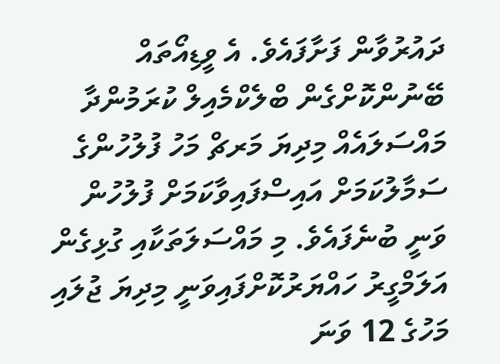ދައުރުވާން ފަށާފައެވެ. އެ ވީޑިއޯތައް ބޭނުންކޮށްގެން ބްލެކްމެއިލް ކުރަމުންދާ މައްސަލައެއް މިދިޔަ މަރޗް މަހު ފުލުހުންގެ ސަމާލުކަމަށް އައިސްފައިވާކަމަށް ފުލުހުން ވަނީ ބުނެފައެވެ. މި މައްސަލަތަކާއި ގުޅިގެން އަލަމްގީރު ހައްޔަރުކޮށްފައިވަނީ މިދިޔަ ޖުލައި މަހުގެ 12 ވަނަ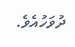ދުވަހުއެވެ.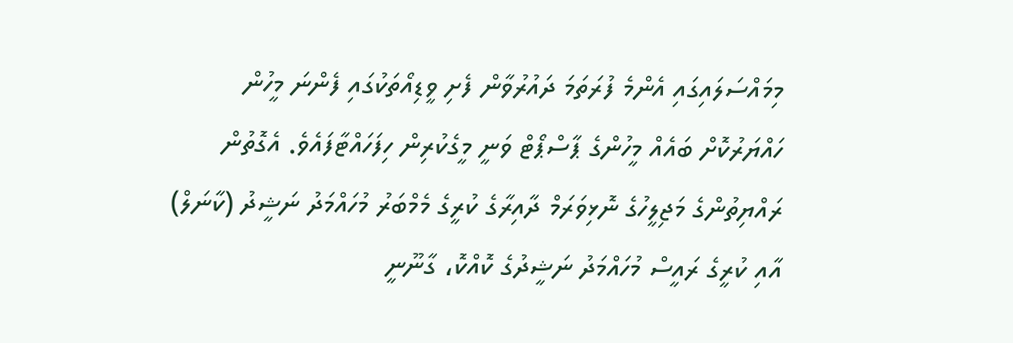މިމައްސަލައިގައި އެންމެ ފުރަތަމަ ދައުރުވާން ފެށި ވީޑިއޯތަކުގައި ފެންނަ މީހުން ހައްޔަރުކޮށް ބައެއް މީހުންގެ ޕާސްޕޯޓް ވަނީ މީގެކުރިން ހިފަހައްޓާފައެވެ. އެގޮތުން ރައްޔިތުންގެ މަޖިލީހުގެ ނޮޅިވަރަމް ދާއިރާގެ ކުރީގެ މެމްބަރު މުހައްމަދު ނަޝީދު (ކާނަލް) އާއި ކުރީގެ ރައީސް މުހައްމަދު ނަޝީދުގެ ކޮއްކޮ، ގާނޫނީ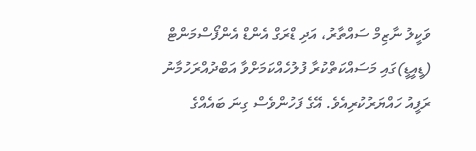ވަކީލު ނާޒިމް ސައްތާރު، އަދި ޑްރަގް އެންޑް އެންފޯސްމަންޓް (ޑީއީޑީ)ގައި މަސައްކަތްކުރާ ފުލުހެއްކަމަށްވާ އަބްދުއްރަހުމާނު ރަފީއު ހައްޔަރުކުރިއެވެ. އޭގެ ފަހުންވެސް ގިނަ ބައެއްގެ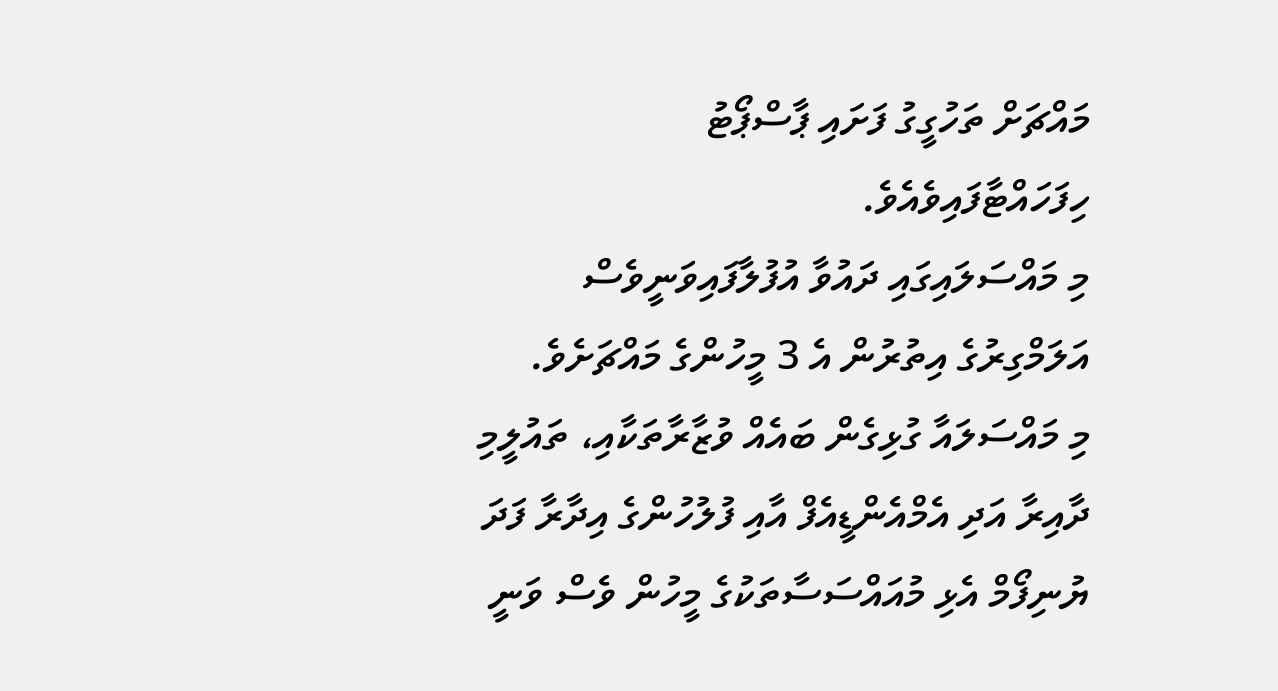މައްޗަށް ތަހުގީގު ފަށައި ޕާސްޕޯޓު ހިފަހައްޓާފައިވެއެވެ.
މި މައްސަލައިގައި ދައުވާ އުފުލާފައިވަނީވެސް އަލަމްގިރުގެ އިތުރުން އެ 3 މީހުންގެ މައްޗަށެވެ.
މި މައްސަލައާ ގުޅިގެން ބައެއް ވުޒާރާތަކާއި، ތައުލީމި ދާއިރާ އަދި އެމްއެންޑީއެފް އާއި ފުލުހުންގެ އިދާރާ ފަދަ ޔުނިފޯމް އެޅި މުއައްސަސާތަކުގެ މީހުން ވެސް ވަނީ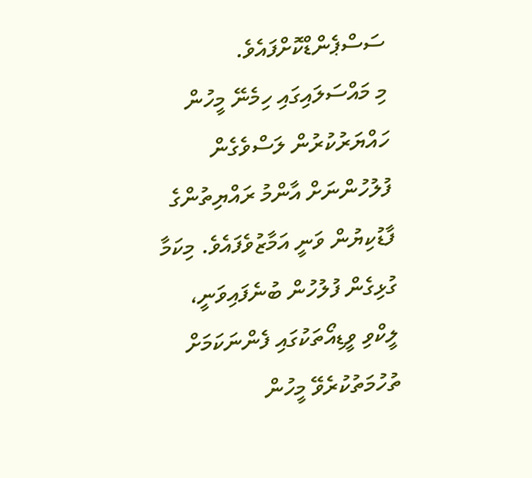ސަސްޕެންޑްކޮށްފައެވެ.
މި މައްސަލައިގައި ހިމެނޭ މީހުން ހައްޔަރުކުރުން ލަސްވެގެން ފުލުހުންނަށް އާންމު ރައްޔިތުންގެ ފާޑުކިޔުން ވަނީ އަމާޒުވެފައެވެ. މިކަމާ ގުޅިގެން ފުލުހުން ބުނެފައިވަނީ، ލީކްވި ވީޑިއޯތަކުގައި ފެންނަކަމަށް ތުހުމަތުކުރެވޭ މީހުން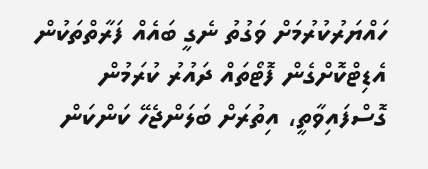ހައްޔަރުކުރުމަށް ވަގުތު ނެގީ ބައެއް ފަރާތްތަކުން އެޑިޓްކޮށްގެން ފޮޓޯތައް ދައުރު ކުރަމުން ގޮސްފައިވާތީ، އިތުރަށް ބަލަންޖެހޭ ކަންކަން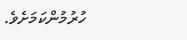ހުރުމުންކަމަށެވެ.